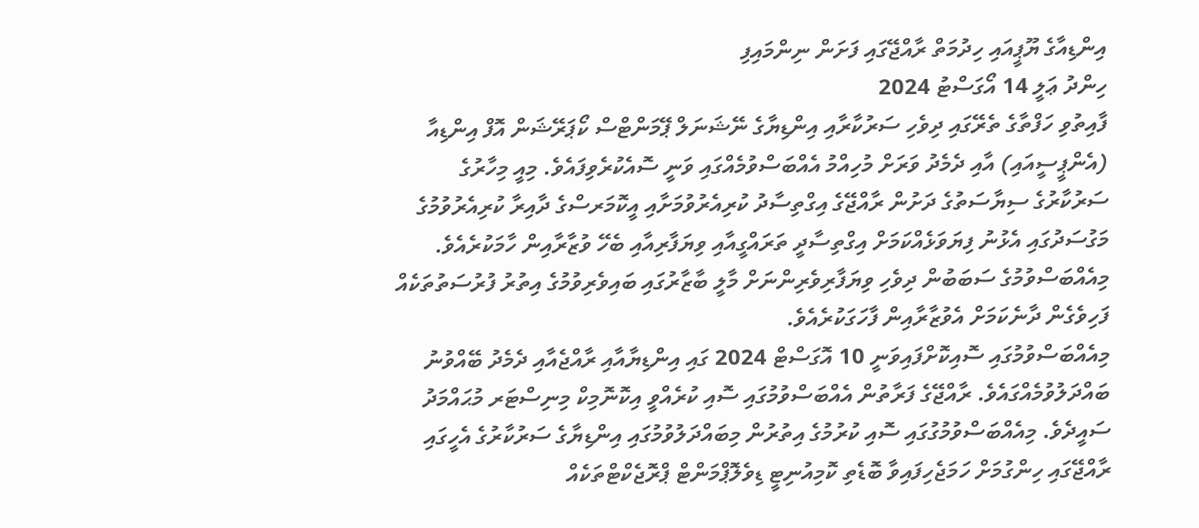އިންޑިއާގެ ޔޫޕީއައި ހިދުމަތް ރާއްޖޭގައި ފަށަން ނިންމައިފި
ހިންދު ޢަލީ 14 އޯގަސްޓު 2024
ފާއިތުވި ހަފްތާގެ ތެރޭގައި ދިވެހި ސަރުކާރާއި އިންޑިޔާގެ ނޭޝަނަލް ޕޭމަންޓްސް ކޯޕަރޭޝަން އޮފް އިންޑިއާ (އެންޕީސީއައި) އާއި ދެމެދު ވަރަށް މުހިއްމު އެއްބަސްވުމެއްގައި ވަނީ ސޮއެކުރެވިފައެވެ. މިއީ މިހާރުގެ ސަރުކާރުގެ ސިޔާސަތުގެ ދަށުން ރާއްޖޭގެ އިގްތިސާދު ކުރިއެރުވުމަށާއި އީކޮމަރސްގެ ދާއިރާ ކުރިއެރުވުމުގެ މަގުސަދުގައި އެޅުނު ފިޔަވަޅެއްކަމަށް އިގްތިސާދީ ތަރައްގީއާއި ވިޔަފާރިއާއި ބެހޭ ވުޒާރާއިން ހާމަކުރެއެވެ. މިއެއްބަސްވުމުގެ ސަބަބުން ދިވެހި ވިޔަފާރިވެރިންނަށް މާލީ ބާޒާރުގައި ބައިވެރިވުމުގެ އިތުރު ފުރުސަތުތަކެއް ފަހިވެގެން ދާނެކަމަށް އެވުޒާރާއިން ފާހަގަކުރެއެވެ.
މިއެއްބަސްވުމުގައި ސޮއިކޮށްފައިވަނީ 10 އޮގަސްޓް 2024 ގައި އިންޑިޔާއާއި ރާއްޖެއާއި ދެމެދު ބޭއްވުނު ބައްދަލުވުމެއްގައެވެ. ރާއްޖޭގެ ފަރާތުން އެއްބަސްވުމުގައި ސޮއި ކުރެއްވީ އިކޮނޮމިކް މިނިސްޓަރ މުޙައްމަދު ސައީދެވެ. މިއެއްބަސްވުމުގުގައި ސޮއި ކުރުމުގެ އިތުރުން މިބައްދަލުވުމުގައި އިންޑިޔާގެ ސަރުކާރުގެ އެހީގައި ރާއްޖޭގައި ހިންގުމަށް ހަމަޖެހިފައިވާ ބޮޑެތި ކޮމިއުނިޓީ ޑިވެލޮޕްމަންޓް ޕްރޮޖެކްޓްތަކެއް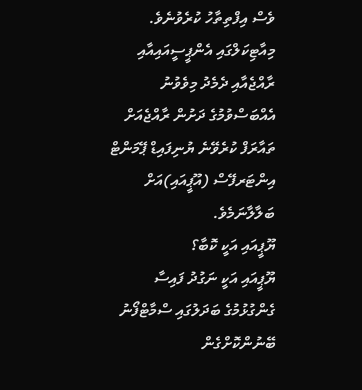ވެސް އިފްތިތާހު ކުރެވުނެވެ.
މިއާޓިކަލްގައި އެންޕީސީއައިއާއި ރާއްޖެއާއި ދެމެދު މިވެވުނު އެއްބަސްވުމުގެ ދަށުން ރާއްޖެއަށް ތައާރަފް ކުރެވޭނެ ޔުނިފައިޑް ޕޭމަންޓް އިންޓަރފޭސް (އޫޕީއައި)އަށް ބަލާލާނަމެވެ.
ޔޫޕީއައި އަކީ ކޮބާ؟
ޔޫޕީއައި އަކީ ނަގުދު ފައިސާ ގެންގުޅުމުގެ ބަދަލުގައި ސްމާޓްފޯނު ބޭނުންކޮށްގެން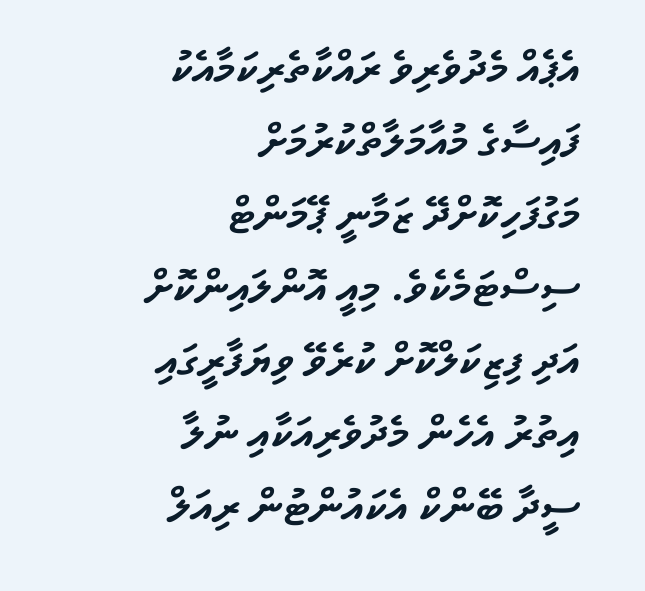އެޕެއް މެދުވެރިވެ ރައްކާތެރިކަމާއެކު ފައިސާގެ މުއާމަލާތްކުރުމަށް މަގުފަހިކޮށްދޭ ޒަމާނީ ޕޭމަންޓް ސިސްޓަމެކެވެ. މިއީ އޮންލައިންކޮށް އަދި ފިޒިކަލްކޮށް ކުރެވޭ ވިޔަފާރީގައި އިތުރު އެހެން މެދުވެރިއަކާއި ނުލާ ސީދާ ބޭންކް އެކައުންޓުން ރިއަލް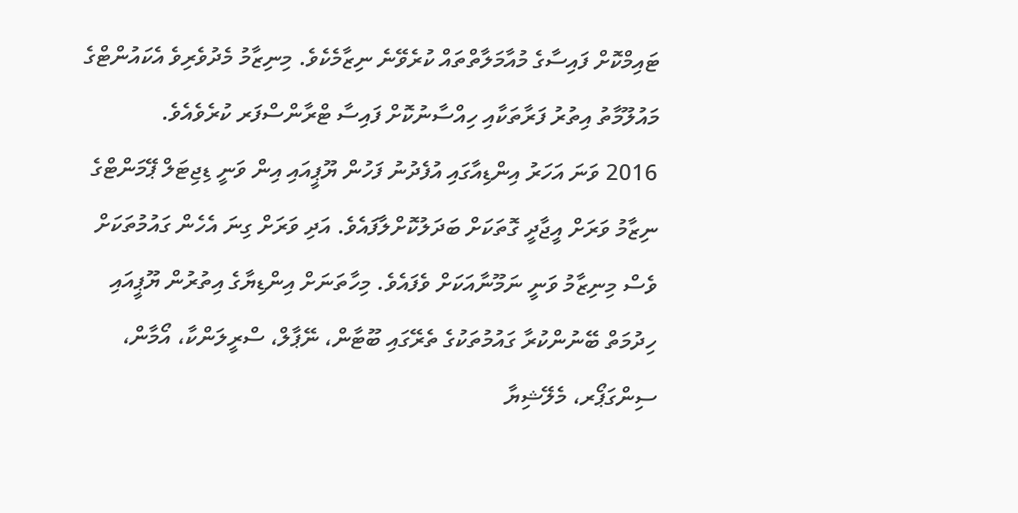ޓައިމްކޮށް ފައިސާގެ މުއާމަލާތްތައް ކުރެވޭނެ ނިޒާމެކެވެ. މިނިޒާމު މެދުވެރިވެ އެކައުންޓްގެ މައުލޫމާތު އިތުރު ފަރާތަކާއި ހިއްސާނުކޮށް ފައިސާ ޓްރާންސްފަރ ކުރެވެއެވެ.
2016 ވަނަ އަހަރު އިންޑިއާގައި އުފެދުނު ފަހުން ޔޫޕީއައި އިން ވަނީ ޑިޖިޓަލް ޕޭމަންޓްގެ ނިޒާމު ވަރަށް އީޖާދީ ގޮތަކަށް ބަދަލުކޮށްލާފައެވެ. އަދި ވަރަށް ގިނަ އެހެން ގައުމުތަކަށް ވެސް މިނިޒާމު ވަނީ ނަމޫނާއަކަށް ވެފައެވެ. މިހާތަނަށް އިންޑިޔާގެ އިތުރުން ޔޫޕީއައި ހިދުމަތް ބޭނުންކުރާ ގައުމުތަކުގެ ތެރޭގައި ބޫޓާން، ނޭޕާލް، ސްރީލަންކާ، އޯމާން، ސިންގަޕޯރ، މެލޭޝިޔާ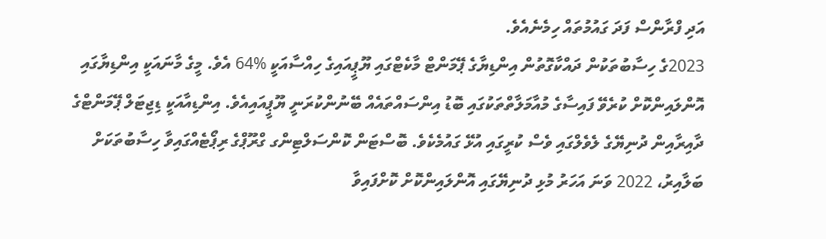އަދި ފްރާންސް ފަދަ ގައުމުތައް ހިމެނެއެވެ.
2023ގެ ހިސާބުތަކުން ދައްކާގޮތުން އިންޑިޔާގެ ޕޭމަންޓް މާކެޓްގައި ޔޫޕީއައިގެ ހިއްސާއަކީ %64 އެވެ. މީގެ މާނައަކީ އިންޑިޔާގައި އޮންލައިންކޮށް ކުރެވޭ ފައިސާގެ މުއާމަލާތްތަކުގައި ބޮޑު އިންސައްތައެއް ބޭނުންކުރަނީ ޔޫޕީއައިއެވެ. އިންޑިއާއަކީ ޑިޖިޓަލް ޕޭމަންޓްގެ ދާއިރާއިން ދުނިޔޭގެ ލެވެލްގައި ވެސް ކުރީގައި އުޅޭ ގައުމެކެވެ. ބޮސްޓަން ކޮންސަލްޓިންގ ގްރޫޕްގެ ރިޕޯޓެއްގައިވާ ހިސާބުތަކަށް ބަލާއިރު، 2022 ވަނަ އަހަރު މުޅި ދުނިޔޭގައި އޮންލައިންކޮށް ކޮށްފައިވާ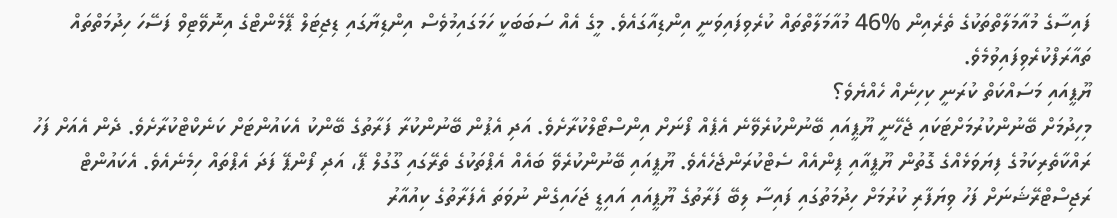ފައިސާގެ މުއާމަލާތްތަކުގެ ތެރެއިން %46 މުއާމަލާތްތައް ކުރެވިފައިވަނީ އިންޑިއާގައެވެ. މީގެ އެއް ސަބަބަކީ ހަމަގައިމުވެސް އިންޑިޔާގައި ޑިޖިޓަލް ޕޭމެންޓްގެ އިނޮވޭޓިވް ފަސޭހަ ހިދުމަތްތައް ތައާރަފްކުރެވިފައިވުމެވެ.
ޔޫޕީއައި މަސައްކަތް ކުރަނީ ކިހިނެއް ހެއްޔެވެ؟
މިހިދުމަށް ބޭނުންކުރުމަށްޓަކައި ޖެހޭނީ ޔޫޕީއައި ބޭނުންކުރެވޭނެ އެޕެއް ފޯނަށް އިންސްޓޯލްކުރާށެވެ. އަދި އެޕުން ބޭނުންކުރާ ފަރާތުގެ ބޭންކު އެކައުންޓަށް ކަނެކްޓްކުރާށެވެ. ދެން އެއަށް ފަހު ރައްކާތެރިކަމުގެ ފިޔަވަޅެއްގެ ގޮތުން ޔޫޕީއާއި ޕިންއެއް ސެޓްކުރަންޖެހެއެވެ. ޔޫޕީއައި ބޭނުންކުރެވޭ ބައެއް އެޕްތަކުގެ ތެރޭގައި ގޫގުލް ޕޭ، އަދި ފޯންޕޭ ފަދަ އެޕްތައް ހިމެނެއެވެ. އެކައުންޓް ރަޖިސްޓްރޭޝަނަށް ފަހު ވިޔަފާރި ކުރުމަށް ހިދުމަތުގައި ފައިސާ ލިބޭ ފަރާތުގެ ޔޫޕީއައި އައިޑީ ޖަހައިގެން ނުވަތަ އެފަރާތުގެ ކިއުއާރު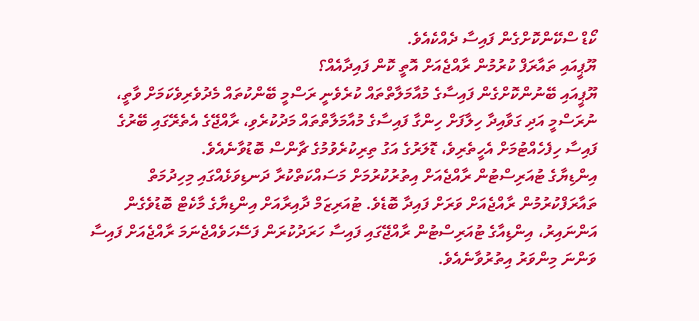ކޯޑް ސްކޭންކޮށްގެން ފައިސާ ދެއްކެއެވެ.
ޔޫޕީއައި ތައާރަފް ކުރުމުން ރާއްޖެއަށް އޮތީ ކޮން ފައިދާއެއް؟
ޔޫޕީއައި ބޭނުންކޮށްގެން ފައިސާގެ މުއާމަލާތްތައް ކުރެވެނީ ރަސްމީ ބޭންކުތައް މެދުވެރިވެކަމަށް ވާތީ، ނުރަސްމީ އަދި ގަވާއިދާ ހިލާފަށް ހިންގާ ފައިސާގެ މުއާމަލާތްތައް މަދުކުރެވި، ރާއްޖޭގެ އެތެރޭގައި ބޭރުގެ ފައިސާ ހިފެހެއްޓުމަށް އެހީތެރިވެ، ޑޮލަރުގެ އަގު ތިރިކުރެވުމުގެ ޗާންސް ބޮޑުވާނެއެވެ.
އިންޑިޔާގެ ޓުއަރިސްޓުން ރާއްޖެއަށް އިތުރުކުރުމަށް މަސައްކަތްކުރާ ދަނޑިވަޅެއްގައި މިހިދުމަތް ތައާރަފްކުރުމުން ރާއްޖެއަށް ވަރަށް ފައިދާ ބޮޑެވެ. ޓުއަރިޒަމް ދާއިރާއަށް އިންޑިޔާގެ މާކެޓް ބޮޑުވެގެން އަންނައިރު، އިންޑިއާގެ ޓުއަރިސްޓުން ރާއްޖޭގައި ފައިސާ ހަރަދުކުރަން ފަސޭހަވެއްޖެނަމަ ރާއްޖެއަށް ފައިސާ ވަންނަ މިންވަރު އިތުރުވާނެއެވެ.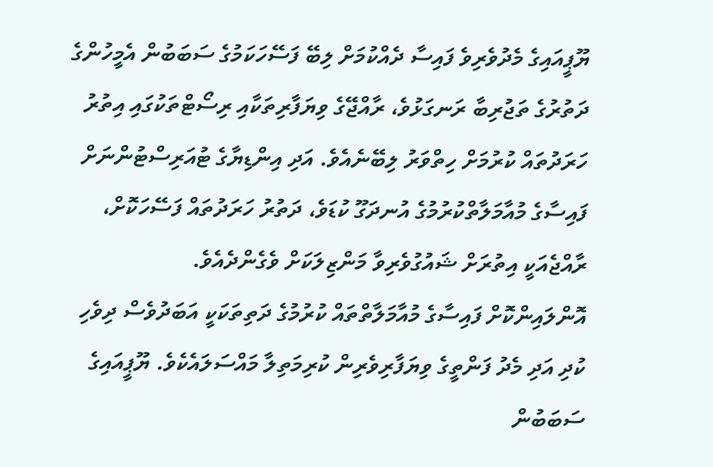ޔޫޕީއައިގެ މެދުވެރިވެ ފައިސާ ދެއްކުމަށް ލިބޭ ފަސޭހަކަމުގެ ސަބަބުން އެމީހުންގެ ދަތުރުގެ ތަޖުރިބާ ރަނގަޅުވެ، ރާއްޖޭގެ ވިޔަފާރިތަކާއި ރިސޯޓްތަކުގައި އިތުރު ހަރަދުތައް ކުރުމަށް ހިތްވަރު ލިބޭނެއެވެ. އަދި އިންޑިޔާގެ ޓުއަރިސްޓުންނަށް ފައިސާގެ މުއާމަލާތްކުރުމުގެ އުނދަގޫ ކުޑަވެ، ދަތުރު ހަރަދުތައް ފަސޭހަކޮށް، ރާއްޖެއަކީ އިތުރަށް ޝައުގުވެރިވާ މަންޒިލަކަށް ވެގެންދެއެވެ.
އޮންލައިންކޮށް ފައިސާގެ މުއާމަލާތްތައް ކުރުމުގެ ދަތިތަކަކީ އަބަދުވެސް ދިވެހި ކުދި އަދި މެދު ފަންތީގެ ވިޔަފާރިވެރިން ކުރިމަތިލާ މައްސަލައެކެވެ. ޔޫޕީއައިގެ ސަބަބުން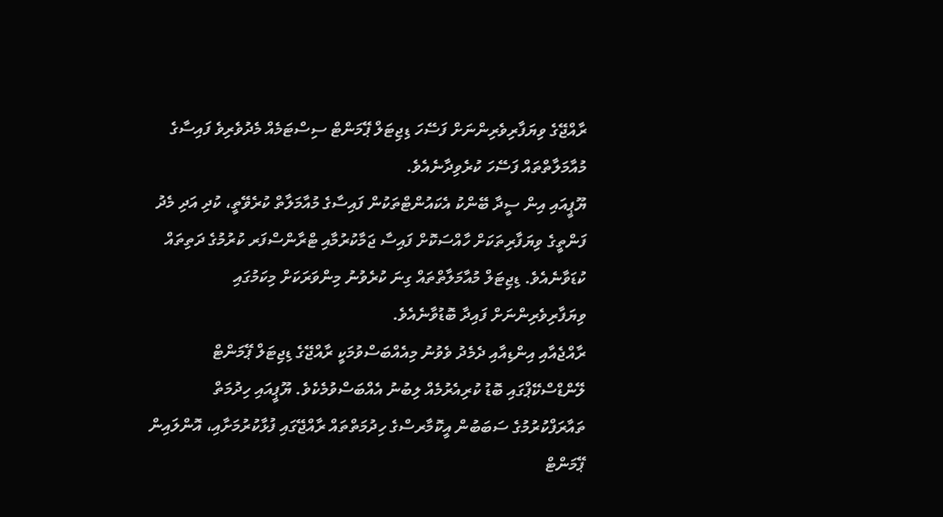ރާއްޖޭގެ ވިޔަފާރިވެރިންނަށް ފަސޭހަ ޑިޖިޓަލް ޕޭމަންޓް ސިސްޓަމެއް މެދުވެރިވެ ފައިސާގެ މުއާމަލާތްތައް ފަސޭހަ ކުރެވިދާނެއެވެ.
ޔޫޕީއައި އިން ސީދާ ބޭންކު އެކައުންޓްތަކުން ފައިސާގެ މުއާމަލާތް ކުރެވޭތީ، ކުދި އަދި މެދު ފަންތީގެ ވިޔަފާރިތަކަށް ހާއްސަކޮށް ފައިސާ ޖަމާކުރުމާއި ޓްރާންސްފަރ ކުރުމުގެ ދަތިތައް ކުޑަވާނެއެވެ. ޑިޖިޓަލް މުއާމަލާތްތައް ގިނަ ކުރެވުނު މިންވަރަކަށް މިކަމުގައި ވިޔަފާރިވެރިންނަށް ފައިދާ ބޮޑުވާނެއެވެ.
ރާއްޖެއާއި އިންޑިއާއި ދެމެދު ވެވުނު މިއެއްބަސްވުމަކީ ރާއްޖޭގެ ޑިޖިޓަލް ޕޭމަންޓް ލޭންޑްސްކޭޕްގައި ބޮޑު ކުރިއެރުމެއް ލިބުނު އެއްބަސްވުމެކެވެ. ޔޫޕީއައި ހިދުމަތް ތައާރަފްކުރުމުގެ ސަބަބުން އީކޮމާރސްގެ ހިދުމަތްތައް ރާއްޖޭގައި ފުޅާކުރުމަށާއި، އޮންލައިން ޕޭމަންޓް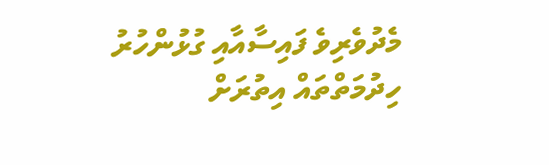މެދުވެރިވެ ފައިސާއާއި ގުޅުންހުރު ހިދުމަތްތައް އިތުރަށް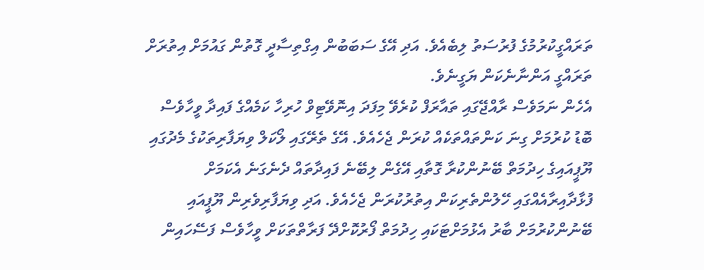ތަރައްގީކުރުމުގެ ފުރުސަތު ލިބެއެވެ. އަދި އޭގެ ސަބަބުން އިގްތިސާދީ ގޮތުން ގައުމަށް އިތުރަށް ތަރައްގީ އަންނާނެކަން ޔަގީނެވެ.
އެހެން ނަމަވެސް ރާއްޖޭގައި ތައާރަފް ކުރެވޭ މިފަދަ އިނޮވޭޓިވް ހުރިހާ ކަމެއްގެ ފައިދާ ވީހާވެސް ބޮޑު ކުރުމަށް ގިނަ ކަންތައްތަކެއް ކުރަން ޖެހެއެވެ. އޭގެ ތެރޭގައި ލޯކަލް ވިޔަފާރިތަކުގެ މެދުގައި ޔޫޕީއައިގެ ހިދުމަތް ބޭނުންކުރާ ގޮތާއި އޭގެން ލިބޭނެ ފައިދާތައް ދެނެގަނެ އެކަމަށް ފުޅާދާއިރާއެއްގައި ހޭލުންތެރިކަން އިތުރުކުރަން ޖެހެއެވެ. އަދި ވިޔަފާރިވެރިން ޔޫޕީއައި ބޭނުންކުރުމަށް ބާރު އެޅުމަށްޓަކައި ހިދުމަތް ފޯރުކޮށްދޭ ފަރާތްތަކަށް ވީހާވެސް ފަސޭހައިން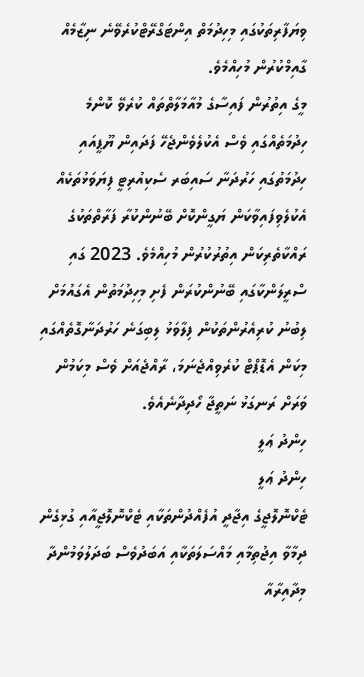ވިޔަފާރިތަކުގައި މިހިދުމަތް އިންޓަގްރޭޓްކުރެވޭނެ ނިޒާމެއް ގާއިމްކުރުން މުހިއްމެވެ.
މީގެ އިތުރުން ފައިސާގެ މުއާމަލާތްތައް ކުރެވޭ ކޮންމެ ހިދުމަތެއްގައި ވެސް އެކުލެވެންޖެހޭ ފަދައިން ޔޫޕީއައި ހިދުމަތުގައި ހަރުދަނާ ސައިބަރ ސެކިއުރިޓީ ފިޔަވަޅުތަކެއް އެކުލެވިފައިވާކަން ޔަގީންކޮށް ބޭނުންކުރާ ފަރާތްތަކުގެ ރައްކާތެރިކަން އިތުރުކުރުން މުހިއްމެވެ. 2023 ގައި ސްރީލަންކާގައި ބޭނުންކުރަން ފެށި މިހިދުމަތުން އެގައުމަށް ލިބުނު ކުރިއެރުންތަކުން ފިލާވަޅު ލިބިގަނެ ހަރުދަނާގޮތެއްގައި މިކަން އެޑޮޕްޓް ކުރެވިއްޖެނަމަ، ރާއްޖެއަށް ވެސް މިކަމުން ވަރަށް ރަނގަޅު ނަތީޖާ ހޯދިދާނެއެވެ.
ހިންދު ޢަލީ
ހިންދު ޢަލީ
ޓެކްނޮލޮޖީގެ އިޖާދީ އުފެއްދުންތަކާއި ޓެކްނޮލޮޖީއާއި ގުޅިގެން ދިމާވާ އިޖުތިމާއި މައްސަލަތަކާއި އަބަދުވެސް ބަދަލުވަމުންދާ މިދާއިރާއާ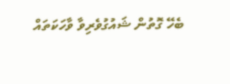ބެހޭ ގޮތުން ޝައުގުވެރިވާ ވާހަކަތައް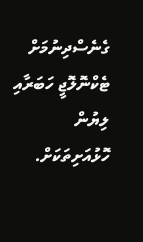ގެނެސްދިނުމަށް
ޓެކްނޮލޮޖީ ހަބަރާއި ލިޔުން ހޮޅުއަށިތަކަށް.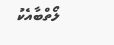ލޯތްބާއެކު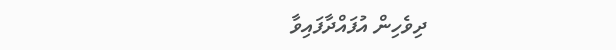ދިވެހިން އުފައްދާފައިވާ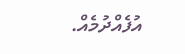އުފެއްދުމެއް.